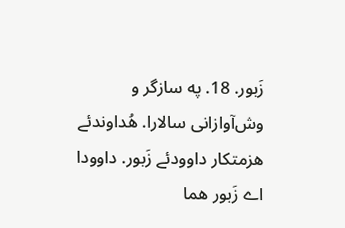زَبور. 18. په سازگر و وش‌آوازانی سالارا. هُداوندئے هزمتکار داوودئے زَبور. داوودا اے زَبور هما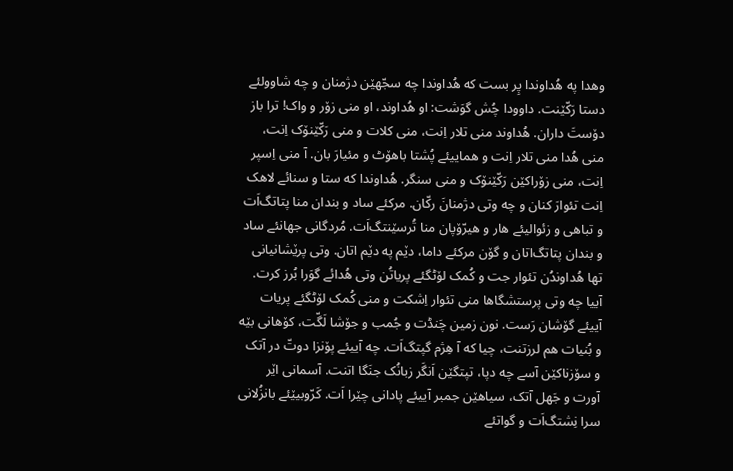وهدا په هُداوندا پِر بست که هُداوندا چه سجّهێن دژمنان و چه شاوولئے دستا رَکّێنت. داوودا چُش گوَشت: او هُداوند، او منی زۆر و واک! ترا باز دۆستَ داران. هُداوند منی تلار اِنت، منی کلات و منی رَکّێنۆک اِنت، منی هُدا منی تلار اِنت و هماییئے پُشتا باهۆٹ و مئیارَ بان. آ منی اِسپر اِنت، منی زۆراکێن رَکّێنۆک و منی سنگر. هُداوندا که ستا و سنائے لاهک اِنت تئوارَ کنان و چه وتی دژمنانَ رکّان. مرکئے ساد و بندان منا پتاتگ‌اَت و تباهی و زئوالیئے هار و هیرّۆپان منا تُرسێنتگ‌اَت. مُردگانی جهانئے ساد و بندان پتاتگ‌اتان و گۆن مرکئے داما، دێم په دێم اتان. وتی پرێشانیانی تها هُداوندُن تئوار جت و کُمک لۆٹگئے پریاتُن وتی هُدائے گوَرا بُرز کرت. آییا چه وتی پرستشگاها منی تئوار اِشکت و منی کُمک لۆٹگئے پریات آییئے گۆشان رَست. نون زمین چَنڈت و جُمب و جۆشا لَگّت، کۆهانی بێه و بُنیات هم لرزتنت، چیا که آ هِژم گپتگ‌اَت. چه آییئے پۆنزا دوتّ در آتک و سۆزناکێن آسے چه دپا، تپتگێن اَنگَر زبانُک جنَگا اتنت. آسمانی اێر آورت و جَهل آتک، سیاهێن جمبر آییئے پادانی چێرا اَت. کَرّوبیێئے بانزُلانی سرا نِشتگ‌اَت و گواتئے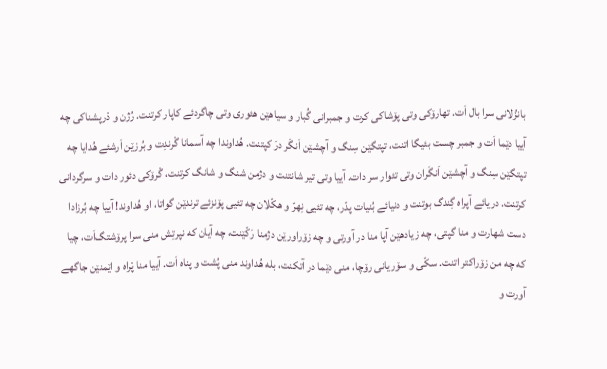بانزُلانی سرا بال اَت. تهارۆکی وتی پۆشاکی کرت و جمبرانی گُبار و سیاهێن هئوری وتی چاگردئے کاپار کرتنت. رُژن و دْرپشناکی چه آییا دێما اَت و جمبر چست بئیگا اتنت، تپتگێن سِنگ و آچشێن اَنگَر درَ کپتنت. هُداوندا چه آسمانا گْرندِت و بُرزێن اَرشئے هُدایا چه تپتگێن سِنگ و آچشێن اَنگَران وتی تئوار سر دات. آییا وتی تیر شانتنت و دژمن شنگ و شانگ کرتنت، گْرۆکی دئور دات و سرگردانی کرتنت. دریائے آپراه گِندگ بوتنت و دنیائے بُنیات پدّر، چه تئیی نِهرّ و هکّلان چه تئیی پۆنزئے ترندێن گواتا، او هُداوند! آییا چه بُرزادا دست شهارت و منا گپتی، چه زیادهێن آپا منا در آورتی و چه زۆراورێن دژمنا رَکّێنت، چه آیان که نپرتِش منی سرا پرۆشتگ‌اَت، چیا که چه من زۆراکتر اتنت. سکّی و سۆریانی رۆچا، منی دێما در آتکنت، بله هُداوند منی پُشت و پناه اَت. آییا منا پْراه و اێمنێن جاگهے آورت و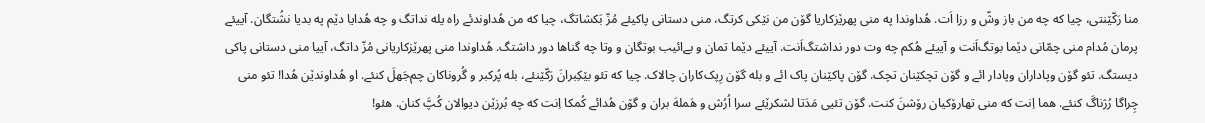منا رَکّێنتی، چیا که چه من باز وشّ و رزا اَت. هُداوندا په منی پهرێزکاریا گۆن من نێکی کرتگ، منی دستانی پاکیئے مُزّ بَکشاتگ، چیا که من هُداوندئے راه یله نداتگ و چه هُدایا دێم په بدیا نشُتگان. آییئے پرمان مُدام منی چمّانی دێما بوتگ‌اَنت و آییئے هُکم چه وت دور نداشتگ‌اَنت. آییئے دێما تمان و بےائیب بوتگان و وتا چه گناها دور داشتگ. هُداوندا منی پهرێزکاریانی مُزّ داتگ، آییا منی دستانی پاکی دیستگ. تئو گۆن وپاداران وپادار ائے و گۆن تچکێنان تچک. گۆن پاکێنان پاک ائے و بله گۆن رِپک‌کاران چالاک. چیا که تئو بێکِبرانَ رَکّێنئے، بله پُرکبر و گُروناکان چم‌جَهلَ کنئے. او هُداوندێن هُدا! تئو منی چِراگا رُژناگَ کنئے. هما اِنت که منی تهارۆکیان رۆشنَ کنت. گۆن تئیی مَدَتا لشکرێئے سرا اُرُش و هَملهَ بران و گۆن هُدائے کُمکا اِنت که چه بُرزێن دیوالان کُپَّ کنان. هئو!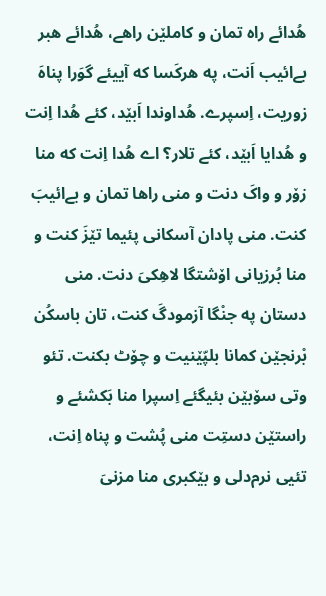هُدائے راه تمان و کاملێن راهے، هُدائے هبر بےائیب اَنت، په هرکَسا که آییئے گوَرا پناهَ زوریت، اِسپرے. هُداوندا اَبێد، کئے هُدا اِنت و هُدایا اَبێد، کئے تلار؟ اے هُدا اِنت که منا زۆر و واکَ دنت و منی راها تمان و بےائیبَ کنت. منی پادان آسکانی پئیما تێزَ کنت و منا بُرزیانی اۆشتگا لاهِکیَ دنت. منی دستان په جنْگا آزمودگَ کنت، تان باسکُن بْرنجێن کمانا بلپّێنیت و چۆٹ بکنت. تئو وتی سۆبێن بئیگئے اِسپرا منا بَکشئے و راستێن دستِت منی پُشت و پناه اِنت، تئیی نرم‌دلی و بێکبری منا مزنیَ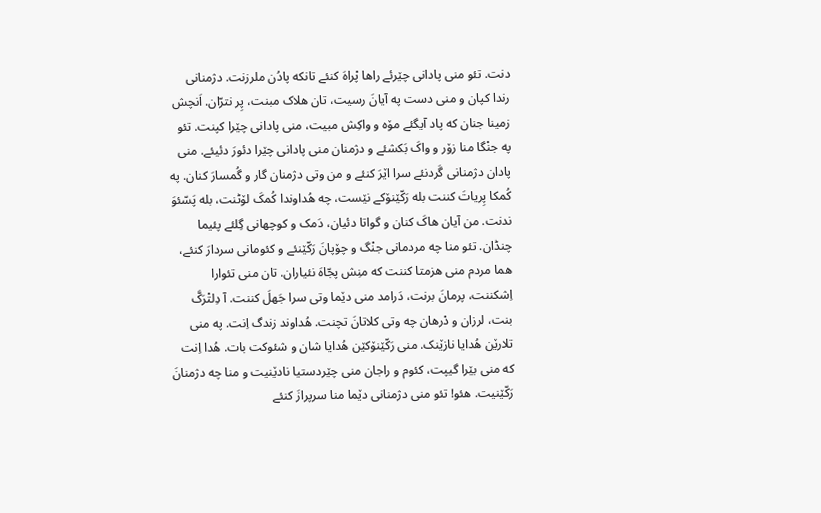دنت. تئو منی پادانی چێرئے راها پْراهَ کنئے تانکه پادُن ملرزنت. دژمنانی رندا کپان و منی دست په آیانَ رسیت، تان هلاک مبنت، پِر نترّان. اَنچش زمینا جنان که پاد آیگئے مۆه و واکِش مبیت، منی پادانی چێرا کپنت. تئو په جنْگا منا زۆر و واکَ بَکشئے و دژمنان منی پادانی چێرا دئورَ دئیئے. منی پادان دژمنانی گَردنئے سرا اێرَ کنئے و من وتی دژمنان گار و گُمسارَ کنان. په کُمکا پِریاتَ کننت بله رَکّێنۆکے نێست، چه هُداوندا کُمکَ لۆٹنت، بله پَسّئوَ ندنت. من آیان هاکَ کنان و گواتا دئیان، دَمک و کوچهانی گِلئے پئیما چنڈان. تئو منا چه مردمانی جنْگ و چۆپانَ رَکّێنئے و کئومانی سردارَ کنئے، هما مردم منی هزمتا کننت که منِش پجّاهَ نئیاران. تان منی تئوارا اِشکننت، پرمانَ برنت، دَرامد منی دێما وتی سرا جَهلَ کننت. آ دِلتْرَکَّ بنت، لرزان و دْرهان چه وتی کلاتانَ تچنت. هُداوند زندگ اِنت. په منی تلارێن هُدایا نازێنک. منی رَکّێنۆکێن هُدایا شان و شئوکت بات. هُدا اِنت که منی بێرا گیپت، کئوم و راجان منی چێردستیا نادێنیت و منا چه دژمنانَ رَکّێنیت. هئو! تئو منی دژمنانی دێما منا سرپرازَ کنئے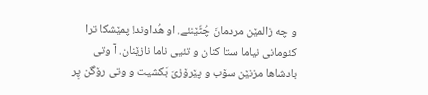و چه زالمێن مردمانَ چُٹّێنئے. او هُداوند! پمێشکا ترا کئومانی نیاما ستا کنان و تئیی ناما نازێنان. آ وتی بادشاها مزنێن سۆب و پێرۆزیَ بَکشیت و وتی رۆگن پِر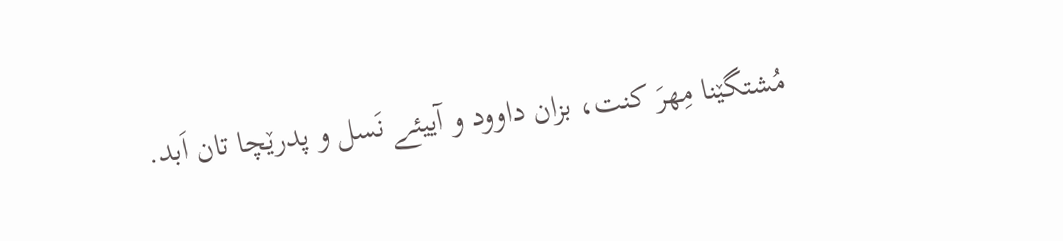مُشتگێنا مِهرَ کنت، بزان داوود و آییئے نَسل و پدرێچا تان اَبد.